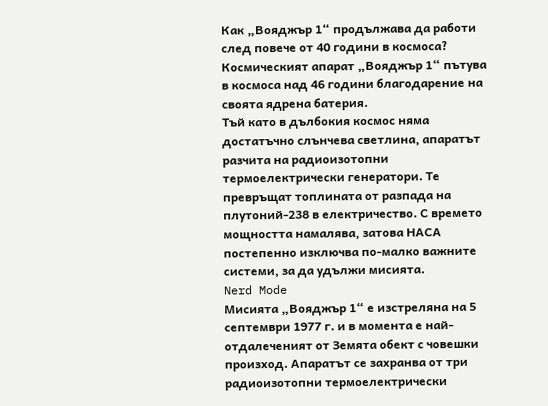Как „Вояджър 1“ продължава да работи след повече от 40 години в космоса?
Космическият апарат „Вояджър 1“ пътува в космоса над 46 години благодарение на своята ядрена батерия.
Тъй като в дълбокия космос няма достатъчно слънчева светлина, апаратът разчита на радиоизотопни термоелектрически генератори. Те превръщат топлината от разпада на плутоний-238 в електричество. С времето мощността намалява, затова НАСА постепенно изключва по-малко важните системи, за да удължи мисията.
Nerd Mode
Мисията „Вояджър 1“ е изстреляна на 5 септември 1977 г. и в момента е най-отдалеченият от Земята обект с човешки произход. Апаратът се захранва от три радиоизотопни термоелектрически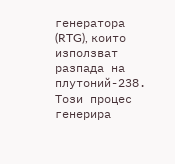генератора (RTG), които използват разпада на плутоний-238. Този процес генерира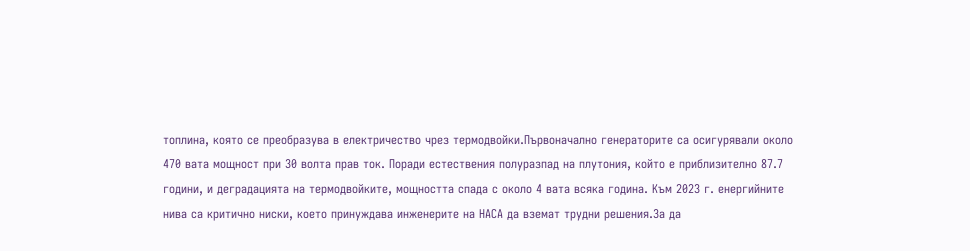топлина, която се преобразува в електричество чрез термодвойки.Първоначално генераторите са осигурявали около 470 вата мощност при 30 волта прав ток. Поради естествения полуразпад на плутония, който е приблизително 87.7 години, и деградацията на термодвойките, мощността спада с около 4 вата всяка година. Към 2023 г. енергийните нива са критично ниски, което принуждава инженерите на НАСА да вземат трудни решения.За да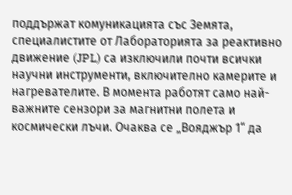поддържат комуникацията със Земята, специалистите от Лабораторията за реактивно движение (JPL) са изключили почти всички научни инструменти, включително камерите и нагревателите. В момента работят само най-важните сензори за магнитни полета и космически лъчи. Очаква се „Вояджър 1“ да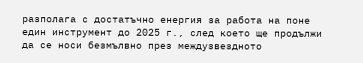разполага с достатъчно енергия за работа на поне един инструмент до 2025 г., след което ще продължи да се носи безмълвно през междузвездното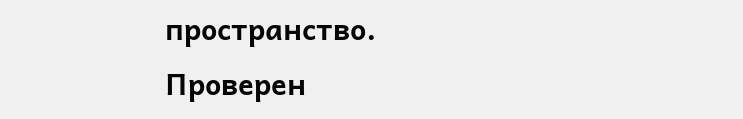пространство.
Проверен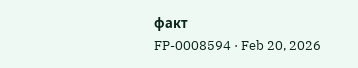факт
FP-0008594 · Feb 20, 2026